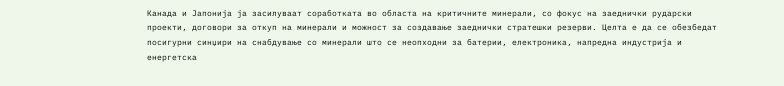Канада и Јапонија ја засилуваат соработката во областа на критичните минерали, со фокус на заеднички рударски проекти, договори за откуп на минерали и можност за создавање заеднички стратешки резерви. Целта е да се обезбедат посигурни синџири на снабдување со минерали што се неопходни за батерии, електроника, напредна индустрија и енергетска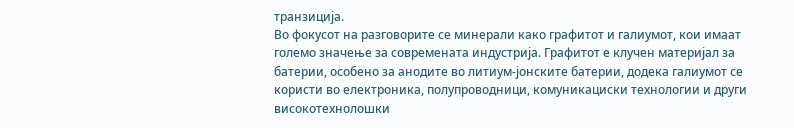транзиција.
Во фокусот на разговорите се минерали како графитот и галиумот, кои имаат големо значење за современата индустрија. Графитот е клучен материјал за батерии, особено за анодите во литиум-јонските батерии, додека галиумот се користи во електроника, полупроводници, комуникациски технологии и други високотехнолошки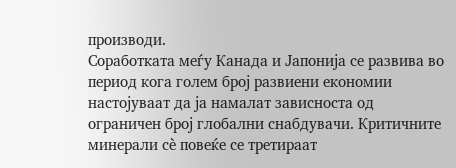производи.
Соработката меѓу Канада и Јапонија се развива во период кога голем број развиени економии настојуваат да ја намалат зависноста од ограничен број глобални снабдувачи. Критичните минерали сè повеќе се третираат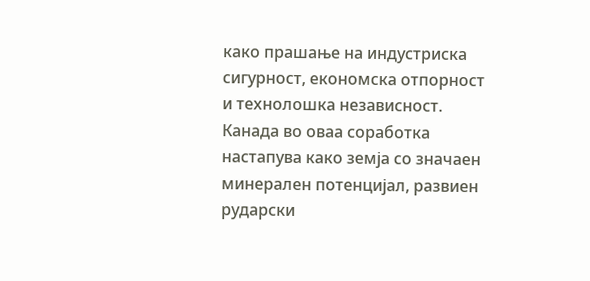како прашање на индустриска сигурност, економска отпорност и технолошка независност.
Канада во оваа соработка настапува како земја со значаен минерален потенцијал, развиен рударски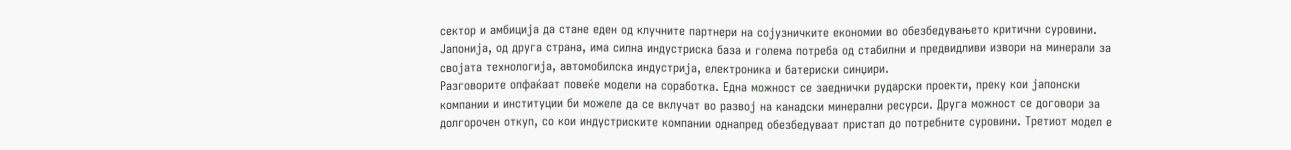сектор и амбиција да стане еден од клучните партнери на сојузничките економии во обезбедувањето критични суровини. Јапонија, од друга страна, има силна индустриска база и голема потреба од стабилни и предвидливи извори на минерали за својата технологија, автомобилска индустрија, електроника и батериски синџири.
Разговорите опфаќаат повеќе модели на соработка. Една можност се заеднички рударски проекти, преку кои јапонски компании и институции би можеле да се вклучат во развој на канадски минерални ресурси. Друга можност се договори за долгорочен откуп, со кои индустриските компании однапред обезбедуваат пристап до потребните суровини. Третиот модел е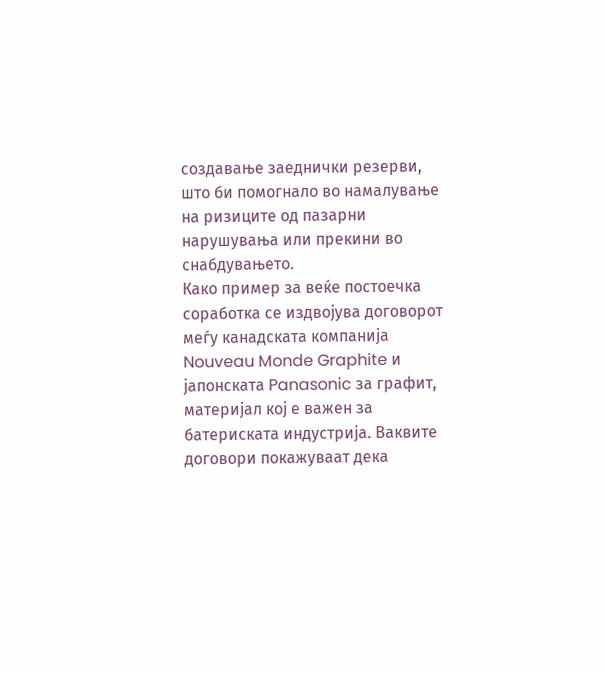создавање заеднички резерви, што би помогнало во намалување на ризиците од пазарни нарушувања или прекини во снабдувањето.
Како пример за веќе постоечка соработка се издвојува договорот меѓу канадската компанија Nouveau Monde Graphite и јапонската Panasonic за графит, материјал кој е важен за батериската индустрија. Ваквите договори покажуваат дека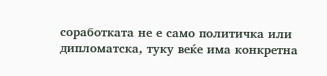соработката не е само политичка или дипломатска, туку веќе има конкретна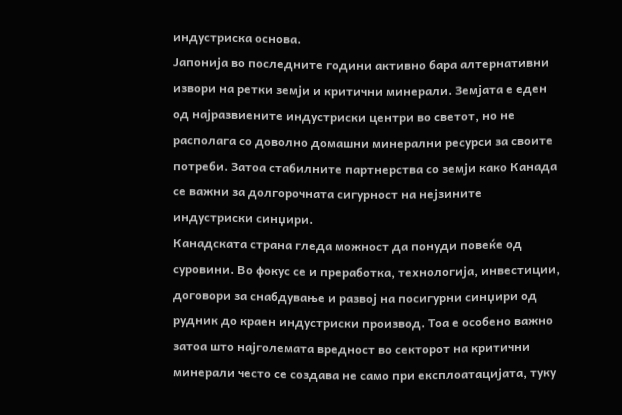индустриска основа.
Јапонија во последните години активно бара алтернативни извори на ретки земји и критични минерали. Земјата е еден од најразвиените индустриски центри во светот, но не располага со доволно домашни минерални ресурси за своите потреби. Затоа стабилните партнерства со земји како Канада се важни за долгорочната сигурност на нејзините индустриски синџири.
Канадската страна гледа можност да понуди повеќе од суровини. Во фокус се и преработка, технологија, инвестиции, договори за снабдување и развој на посигурни синџири од рудник до краен индустриски производ. Тоа е особено важно затоа што најголемата вредност во секторот на критични минерали често се создава не само при експлоатацијата, туку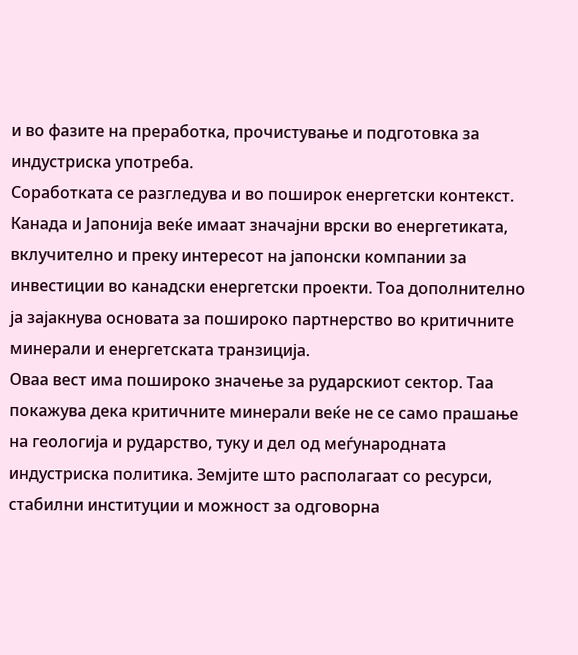и во фазите на преработка, прочистување и подготовка за индустриска употреба.
Соработката се разгледува и во поширок енергетски контекст. Канада и Јапонија веќе имаат значајни врски во енергетиката, вклучително и преку интересот на јапонски компании за инвестиции во канадски енергетски проекти. Тоа дополнително ја зајакнува основата за пошироко партнерство во критичните минерали и енергетската транзиција.
Оваа вест има пошироко значење за рударскиот сектор. Таа покажува дека критичните минерали веќе не се само прашање на геологија и рударство, туку и дел од меѓународната индустриска политика. Земјите што располагаат со ресурси, стабилни институции и можност за одговорна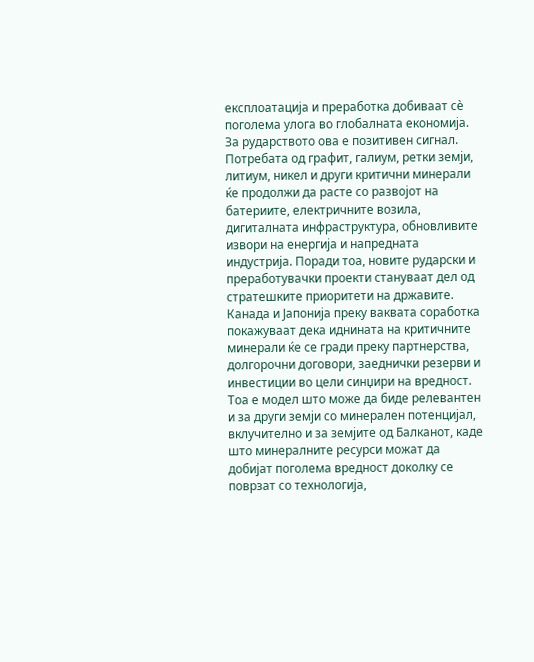експлоатација и преработка добиваат сè поголема улога во глобалната економија.
За рударството ова е позитивен сигнал. Потребата од графит, галиум, ретки земји, литиум, никел и други критични минерали ќе продолжи да расте со развојот на батериите, електричните возила, дигиталната инфраструктура, обновливите извори на енергија и напредната индустрија. Поради тоа, новите рударски и преработувачки проекти стануваат дел од стратешките приоритети на државите.
Канада и Јапонија преку ваквата соработка покажуваат дека иднината на критичните минерали ќе се гради преку партнерства, долгорочни договори, заеднички резерви и инвестиции во цели синџири на вредност. Тоа е модел што може да биде релевантен и за други земји со минерален потенцијал, вклучително и за земјите од Балканот, каде што минералните ресурси можат да добијат поголема вредност доколку се поврзат со технологија,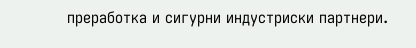преработка и сигурни индустриски партнери.